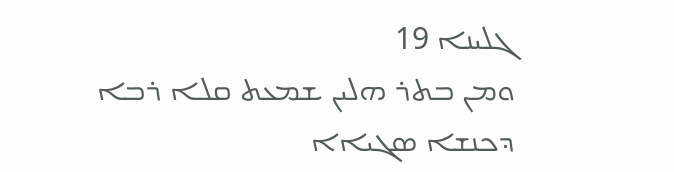ܓܠܝܢܐ 19
ܘܡܢ ܒܬܪ ܗܠܝܢ ܫܡܥܬ ܩܠܐ ܪܒܐ ܕܟܢܫܐ ܤܓܝܐܐ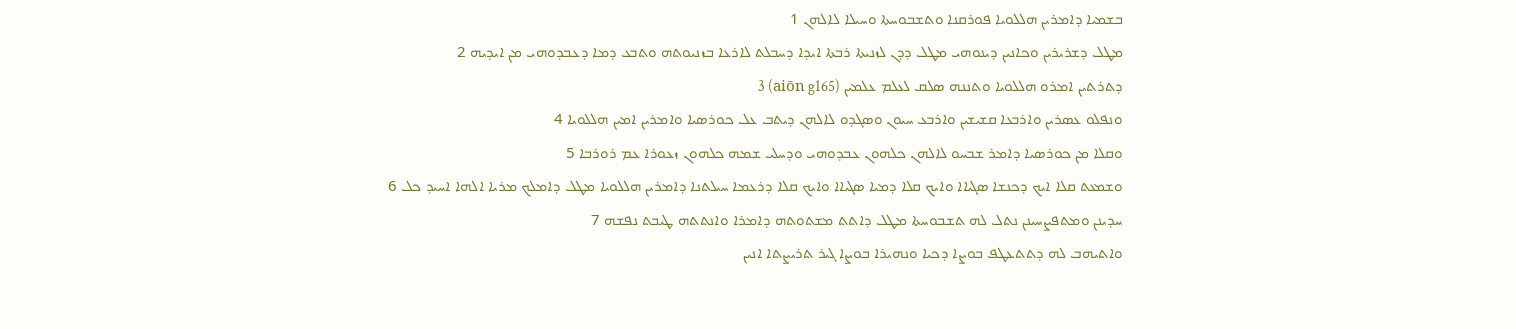ܒܫܡܝܐ ܕܐܡܪܝܢ ܗܠܠܘܝܐ ܦܘܪܩܢܐ ܘܬܫܒܘܚܬܐ ܘܚܝܠܐ ܠܐܠܗܢ 1
ܡܛܠ ܕܫܪܝܪܝܢ ܘܟܐܢܝܢ ܕܝܢܘܗܝ ܡܛܠ ܕܕܢ ܠܙܢܝܬܐ ܪܒܬܐ ܐܝܕܐ ܕܚܒܠܬ ܠܐܪܥܐ ܒܙܢܝܘܬܗ ܘܬܒܥ ܕܡܐ ܕܥܒܕܘܗܝ ܡܢ ܐܝܕܝܗ 2
ܕܬܪܬܝܢ ܐܡܪܘ ܗܠܠܘܝܐ ܘܬܢܢܗ ܤܠܩ ܠܥܠܡ ܥܠܡܝܢ (aiōn g165) 3
ܘܢܦܠܘ ܥܤܪܝܢ ܘܐܪܒܥܐ ܩܫܝܫܝܢ ܘܐܪܒܥ ܚܝܘܢ ܘܤܓܕܘ ܠܐܠܗܢ ܕܝܬܒ ܥܠ ܟܘܪܤܝܐ ܘܐܡܪܝܢ ܐܡܝܢ ܗܠܠܘܝܐ 4
ܘܩܠܐ ܡܢ ܟܘܪܤܝܐ ܕܐܡܪ ܫܒܚܘ ܠܐܠܗܢ ܟܠܗܘܢ ܥܒܕܘܗܝ ܘܕܚܠܝ ܫܡܗ ܟܠܗܘܢ ܙܥܘܪܐ ܥܡ ܪܘܪܒܐ 5
ܘܫܡܥܬ ܩܠܐ ܐܝܟ ܕܟܢܫܐ ܤܓܝܐܐ ܘܐܝܟ ܩܠܐ ܕܡܝܐ ܤܓܝܐܐ ܘܐܝܟ ܩܠܐ ܕܪܥܡܐ ܚܝܠܬܢܐ ܕܐܡܪܝܢ ܗܠܠܘܝܐ ܡܛܠ ܕܐܡܠܟ ܡܪܝܐ ܐܠܗܐ ܐܚܝܕ ܟܠ 6
ܚܕܝܢܢ ܘܡܬܦܨܚܝܢܢ ܢܬܠ ܠܗ ܬܫܒܘܚܬܐ ܡܛܠ ܕܐܬܬ ܡܫܬܘܬܗ ܕܐܡܪܐ ܘܐܢܬܬܗ ܛܝܒܬ ܢܦܫܗ 7
ܘܐܬܝܗܒ ܠܗ ܕܬܬܥܛܦ ܒܘܨܐ ܕܟܝܐ ܘܢܗܝܪܐ ܒܘܨܐ ܓܝܪ ܬܪܝܨܬܐ ܐܢܝܢ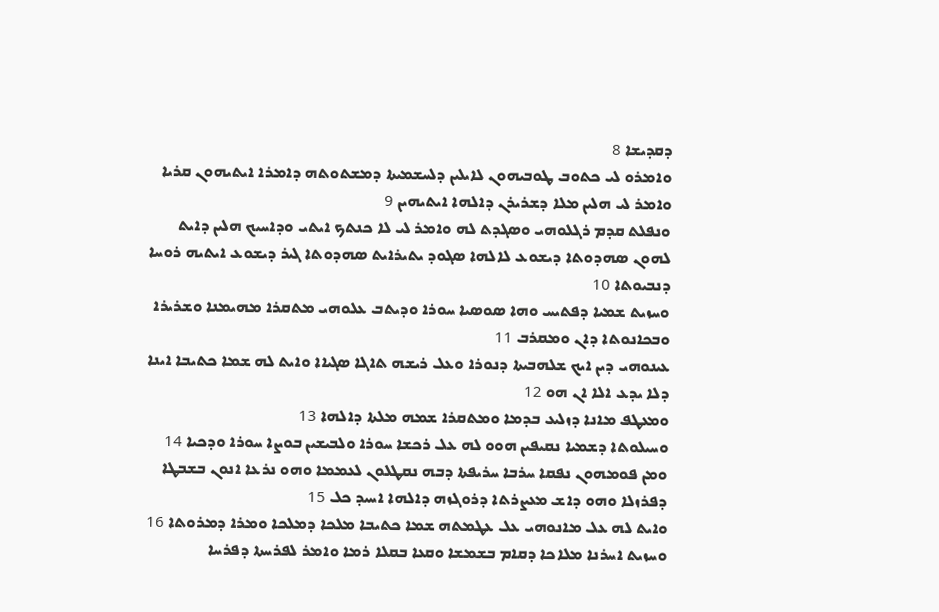ܕܩܕܝܫܐ 8
ܘܐܡܪܘ ܠܝ ܟܬܘܒ ܛܘܒܝܗܘܢ ܠܐܝܠܝܢ ܕܠܚܫܡܝܬܐ ܕܡܫܬܘܬܗ ܕܐܡܪܐ ܐܝܬܝܗܘܢ ܩܪܝܐ ܘܐܡܪ ܠܝ ܗܠܝܢ ܡܠܐ ܕܫܪܝܪܢ ܕܐܠܗܐ ܐܝܬܝܗܝܢ 9
ܘܢܦܠܬ ܩܕܡ ܪܓܠܘܗܝ ܘܤܓܕܬ ܠܗ ܘܐܡܪ ܠܝ ܠܐ ܟܢܬܟ ܐܝܬܝ ܘܕܐܚܝܟ ܗܠܝܢ ܕܐܝܬ ܠܗܘܢ ܤܗܕܘܬܐ ܕܝܫܘܥ ܠܐܠܗܐ ܤܓܘܕ ܝܬܝܪܐܝܬ ܤܗܕܘܬܐ ܓܝܪ ܕܝܫܘܥ ܐܝܬܝܗ ܪܘܚܐ ܕܢܒܝܘܬܐ 10
ܘܚܙܝܬ ܫܡܝܐ ܕܦܬܝܚ ܘܗܐ ܤܘܤܝܐ ܚܘܪܐ ܘܕܝܬܒ ܥܠܘܗܝ ܡܬܩܪܐ ܡܗܝܡܢܐ ܘܫܪܝܪܐ ܘܒܟܐܢܘܬܐ ܕܐܢ ܘܡܩܪܒ 11
ܥܝܢܘܗܝ ܕܝܢ ܐܝܟ ܫܠܗܒܝܬܐ ܕܢܘܪܐ ܘܥܠ ܪܝܫܗ ܬܐܓܐ ܤܓܝܐܐ ܘܐܝܬ ܠܗ ܫܡܐ ܟܬܝܒܐ ܐܝܢܐ ܕܠܐ ܝܕܥ ܐܠܐ ܐܢ ܗܘ 12
ܘܡܥܛܦ ܡܐܢܐ ܕܙܠܝܥ ܒܕܡܐ ܘܡܬܩܪܐ ܫܡܗ ܡܠܬܐ ܕܐܠܗܐ 13
ܘܚܝܠܘܬܐ ܕܫܡܝܐ ܢܩܝܦܝܢ ܗܘܘ ܠܗ ܥܠ ܪܟܫܐ ܚܘܪܐ ܘܠܒܝܫܝܢ ܒܘܨܐ ܚܘܪܐ ܘܕܟܝܐ 14
ܘܡܢ ܦܘܡܗܘܢ ܢܦܩܐ ܚܪܒܐ ܚܪܝܦܬܐ ܕܒܗ ܢܩܛܠܘܢ ܠܥܡܡܐ ܘܗܘ ܢܪܥܐ ܐܢܘܢ ܒܫܒܛܐ ܕܦܪܙܠܐ ܘܗܘ ܕܐܫ ܡܥܨܪܬܐ ܕܪܘܓܙܗ ܕܐܠܗܐ ܐܚܝܕ ܟܠ 15
ܘܐܝܬ ܠܗ ܥܠ ܡܐܢܘܗܝ ܥܠ ܥܛܡܬܗ ܫܡܐ ܟܬܝܒܐ ܡܠܟܐ ܕܡܠܟܐ ܘܡܪܐ ܕܡܪܘܬܐ 16
ܘܚܙܝܬ ܐܚܪܢܐ ܡܠܐܟܐ ܕܩܐܡ ܒܫܡܫܐ ܘܩܥܐ ܒܩܠܐ ܪܡܐ ܘܐܡܪ ܠܦܪܚܬܐ ܕܦܪܚܐ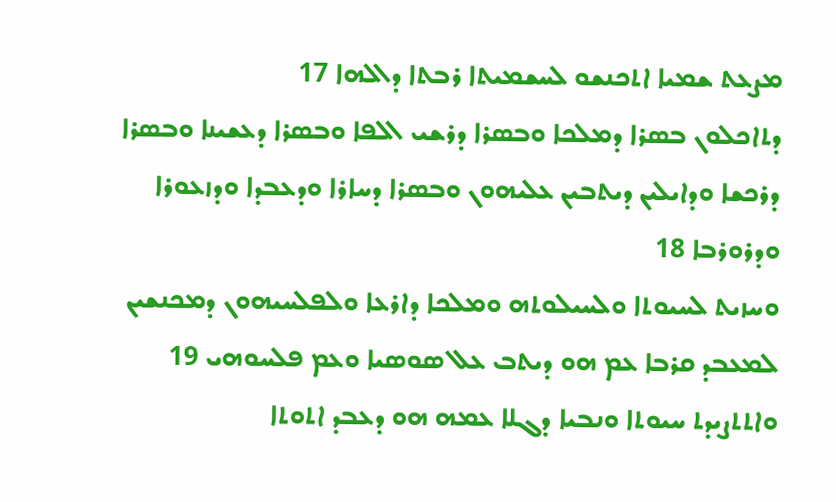ܡܨܥܬ ܫܡܝܐ ܐܬܟܢܫܘ ܠܚܫܡܝܬܐ ܪܒܬܐ ܕܐܠܗܐ 17
ܕܬܐܟܠܘܢ ܒܤܪܐ ܕܡܠܟܐ ܘܒܤܪܐ ܕܪܫܝ ܐܠܦܐ ܘܒܤܪܐ ܕܥܫܝܢܐ ܘܒܤܪܐ ܕܪܟܫܐ ܘܕܐܝܠܝܢ ܕܝܬܒܝܢ ܥܠܝܗܘܢ ܘܒܤܪܐ ܕܚܐܪܐ ܘܕܥܒܕܐ ܘܕܙܥܘܪܐ ܘܕܪܘܪܒܐ 18
ܘܚܙܝܬ ܠܚܝܘܬܐ ܘܠܚܝܠܘܬܗ ܘܡܠܟܐ ܕܐܪܥܐ ܘܠܦܠܚܝܗܘܢ ܕܡܟܢܫܝܢ ܠܡܥܒܕ ܩܪܒܐ ܥܡ ܗܘ ܕܝܬܒ ܥܠ ܤܘܤܝܐ ܘܥܡ ܦܠܚܘܗܝ 19
ܘܐܬܬܨܝܕܬ ܚܝܘܬܐ ܘܢܒܝܐ ܕܓܠܐ ܥܡܗ ܗܘ ܕܥܒܕ ܐܬܘܬܐ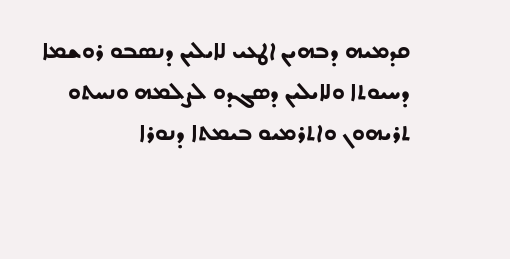ܩܕܡܝܗ ܕܒܗܝܢ ܐܛܥܝ ܠܐܝܠܝܢ ܕܢܤܒܘ ܪܘܫܡܐ ܕܚܝܘܬܐ ܘܠܐܝܠܝܢ ܕܤܓܕܘ ܠܨܠܡܗ ܘܢܚܬܘ ܬܪܝܗܘܢ ܘܐܬܪܡܝܘ ܒܝܡܬܐ ܕܢܘܪܐ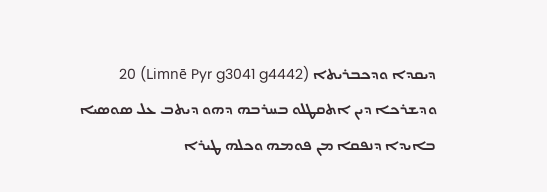ܕܝܩܕܐ ܘܕܟܒܪܝܬܐ (Limnē Pyr g3041 g4442) 20
ܘܕܫܪܟܐ ܕܝܢ ܐܬܩܛܠܘ ܒܚܪܒܗ ܕܗܘ ܕܝܬܒ ܥܠ ܤܘܤܝܐ ܒܐܝܕܐ ܕܢܦܩܐ ܡܢ ܦܘܡܗ ܘܟܠܗ ܛܝܪܐ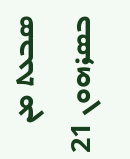ܤܒܥܬ ܡܢ ܒܤܪܗܘܢ 21